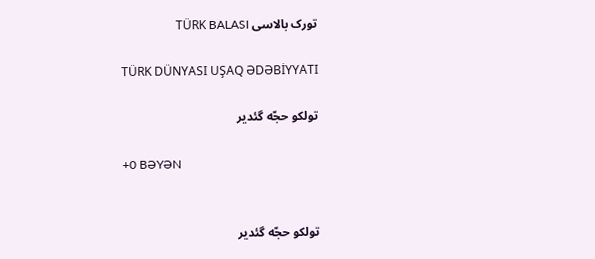تورک بالاسی TÜRK BALASI

TÜRK DÜNYASI UŞAQ ƏDƏBİYYATI

تولکو حجّه گئدیر

+0 BƏYƏN


تولکو حجّه گئدیر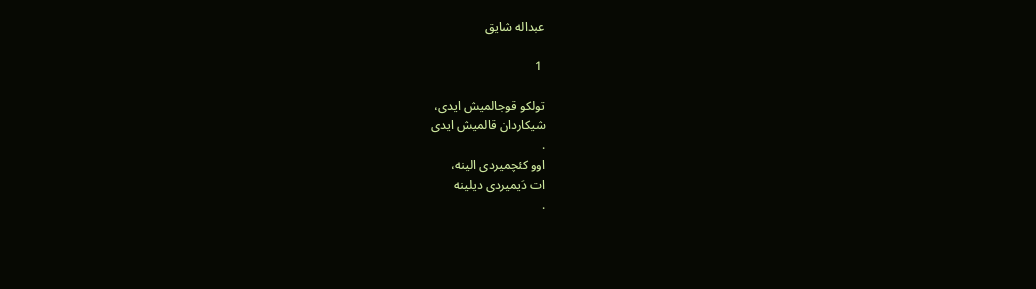عبداله شایق

 1

تولکو قوجالمیش ایدی،
شیکاردان قالمیش ایدی
.
اوو کئچمیردی الینه،
ات دَیمیردی دیلینه
.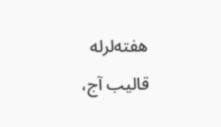هفته‌لرله قالیب آج،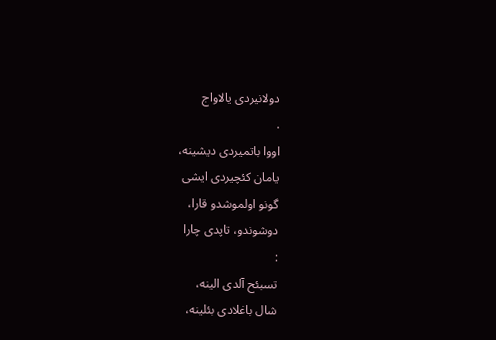دولانیردی یالاواج
.
اووا باتمیردی دیشینه،
یامان کئچیردی ایشی
گونو اولموشدو قارا،
دوشوندو، تاپدی چارا
:
تسبئح آلدی الینه،
شال باغلادی بئلینه،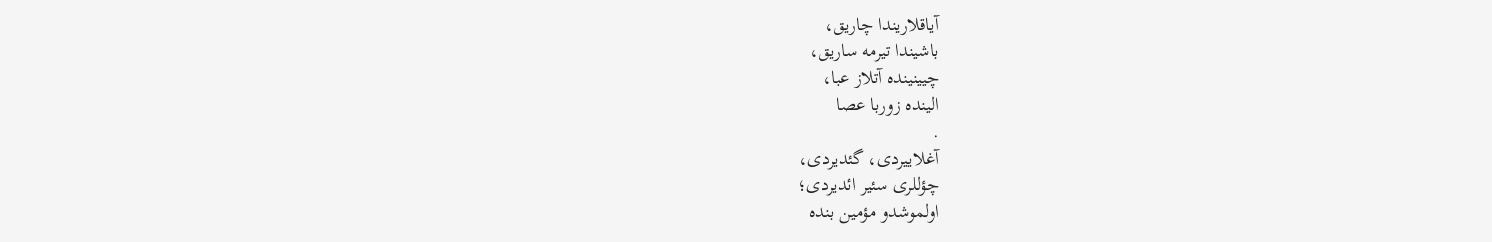آیاقلاریندا چاریق،
باشیندا تیرمه ساریق،
چیینینده آتلاز عبا،
الینده زوربا عصا
.
آغلاییردی، گئدیردی،
چؤللری سئیر ائدیردی؛
اولموشدو مؤمین بنده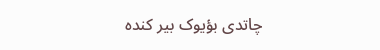چاتدی بؤیوک بیر کنده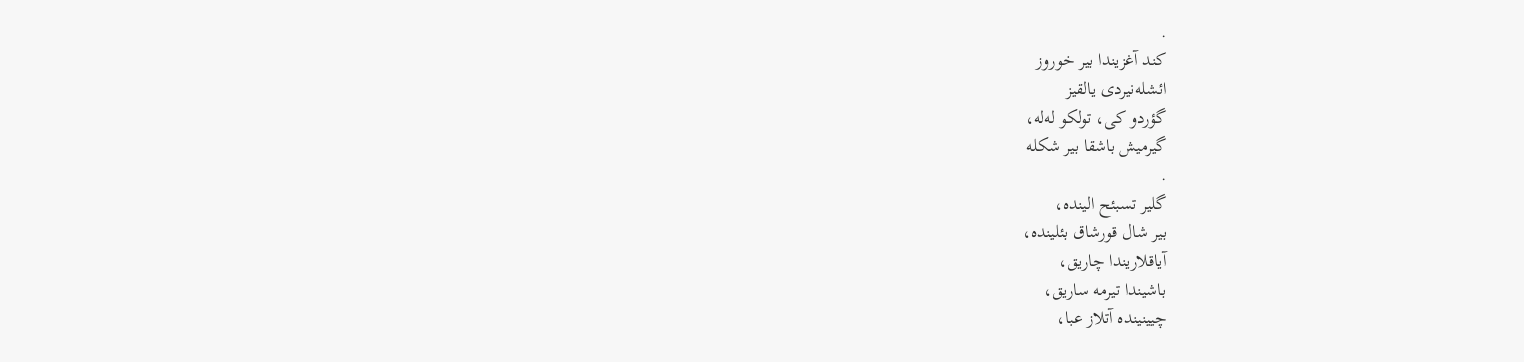.
کند آغزیندا بیر خوروز
ائشله‌نیردی یالقیز
گؤردو کی، تولکو له‌له،
گیرمیش باشقا بیر شکله
.
گلیر تسبئح الینده،
بیر شال قورشاق بئلینده،
آیاقلاریندا چاریق،
باشیندا تیرمه ساریق،
چیینینده آتلاز عبا،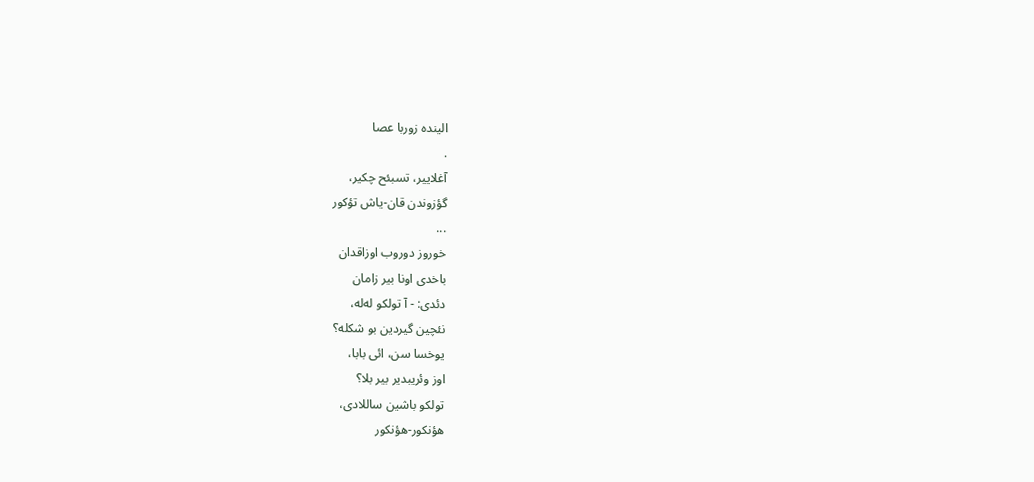الینده زوربا عصا
.
آغلاییر، تسبئح چکیر،
گؤزوندن قان-یاش تؤکور
...
خوروز دوروب اوزاقدان
باخدی اونا بیر زامان
دئدی: - آ تولکو له‌له،
نئچین گیردین بو شکله؟
یوخسا سن، ائی بابا،
اوز وئریبدیر بیر بلا؟
تولکو باشین ساللادی،
هؤنکور-هؤنکور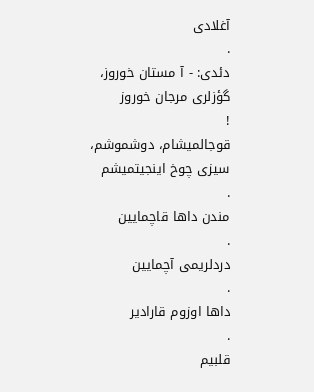آغلادی
.
دئدی: - آ مستان خوروز،
گؤزلری مرجان خوروز
!
قوجالمیشام، دوشموشم،
سیزی چوخ اینجیتمیشم
.
مندن داها قاچمایین
.
دردلریمی آچمایین
.
داها اوزوم قارادیر
.
قلبیم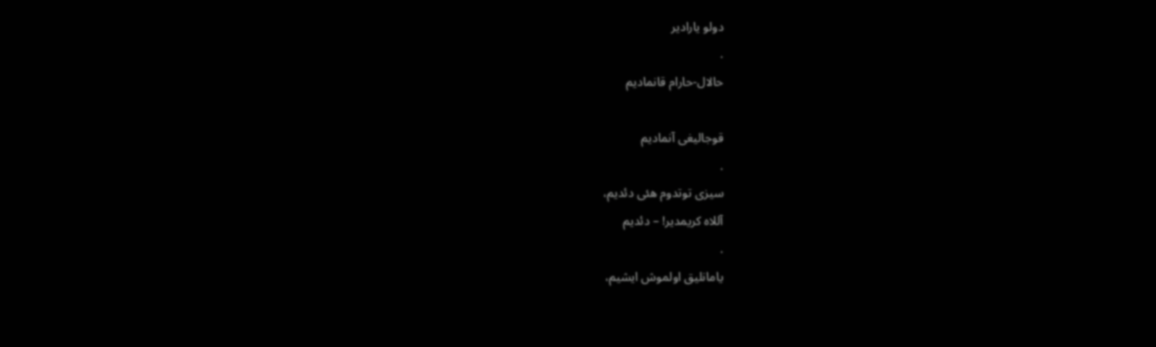دولو یارادیر
.
حالال-حارام قانمادیم

قوجالیغی آنمادیم
.
سیزی توتدوم هئی دئدیم،
آللاه کریمدیر! – دئدیم
.
یامانلیق اولموش ایشیم،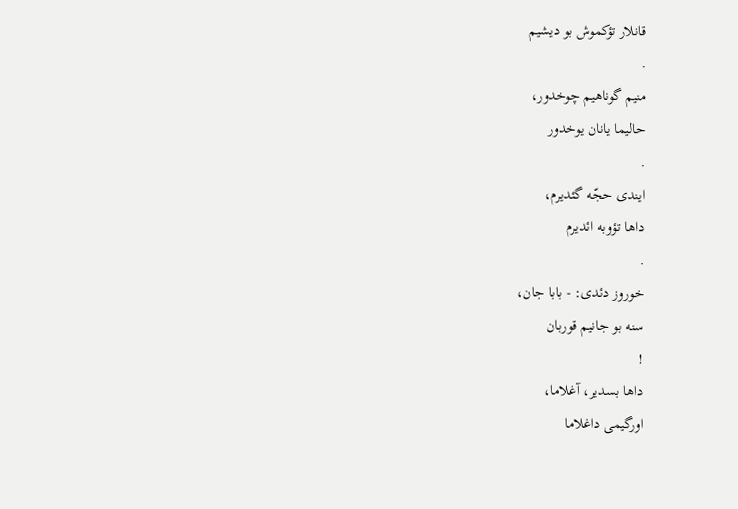قانلار تؤکموش بو دیشیم
.
منیم گوناهیم چوخدور،
حالیما یانان یوخدور
.
ایندی حجّه گئدیرم،
داها تؤوبه ائدیرم
.
خوروز دئدی: - بابا جان،
سنه بو جانیم قوربان
!
داها بسدیر، آغلاما،
اورگیمی داغلاما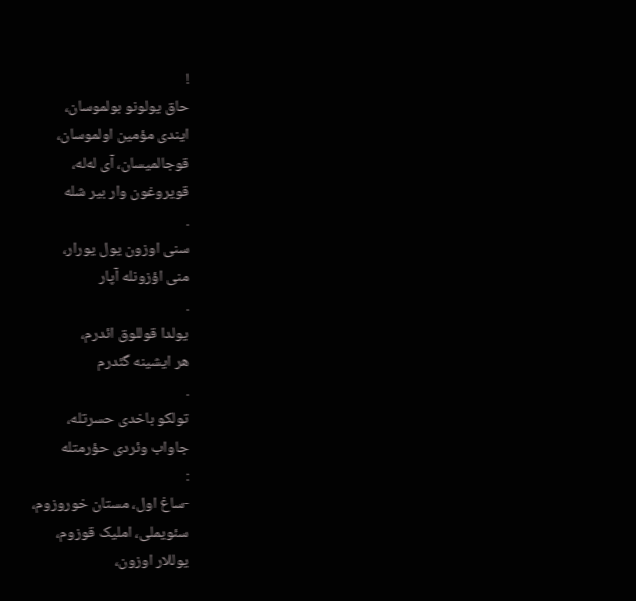!
حاق یولونو بولموسان،
ایندی مؤمین اولموسان،
قوجالمیسان، آی له‌له،
قویروغون وار بیر شله
.
سنی اوزون یول یورار،
منی اؤزونله آپار
.
یولدا قوللوق ائدرم،
هر ایشینه گئدرم
.
تولکو باخدی حسرتله،
جاواب وئردی حؤرمتله
:
-ساغ اول، مستان خوروزوم،
سئویملی، املیک قوزوم،
یوللار اوزون،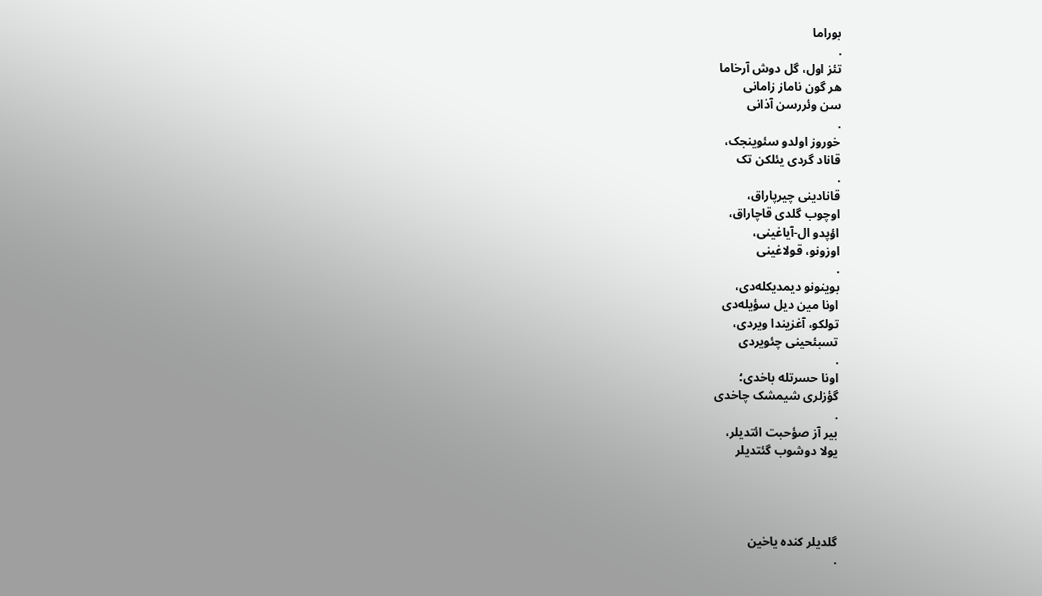بوراما
.
تئز اول، گل دوش آرخاما
هر گون ناماز زامانی
سن وئررسن آذانی
.
خوروز اولدو سئوینجک،
قاناد گردی یئلکن تک
.
قانادینی چیرپاراق،
اوچوب گلدی قاچاراق،
اؤپدو ال-آیاغینی،
اوزونو، قولاغینی
.
بوینونو دیمدیکله‌دی،
اونا مین دیل سؤیله‌دی
تولکو، آغزیندا ویردی،
تسبئحینی چئویردی
.
اونا حسرتله باخدی؛
گؤزلری شیمشک چاخدی
.
بیر آز صؤحبت ائتدیلر،
یولا دوشوب گئتدیلر




گلدیلر کنده یاخین
.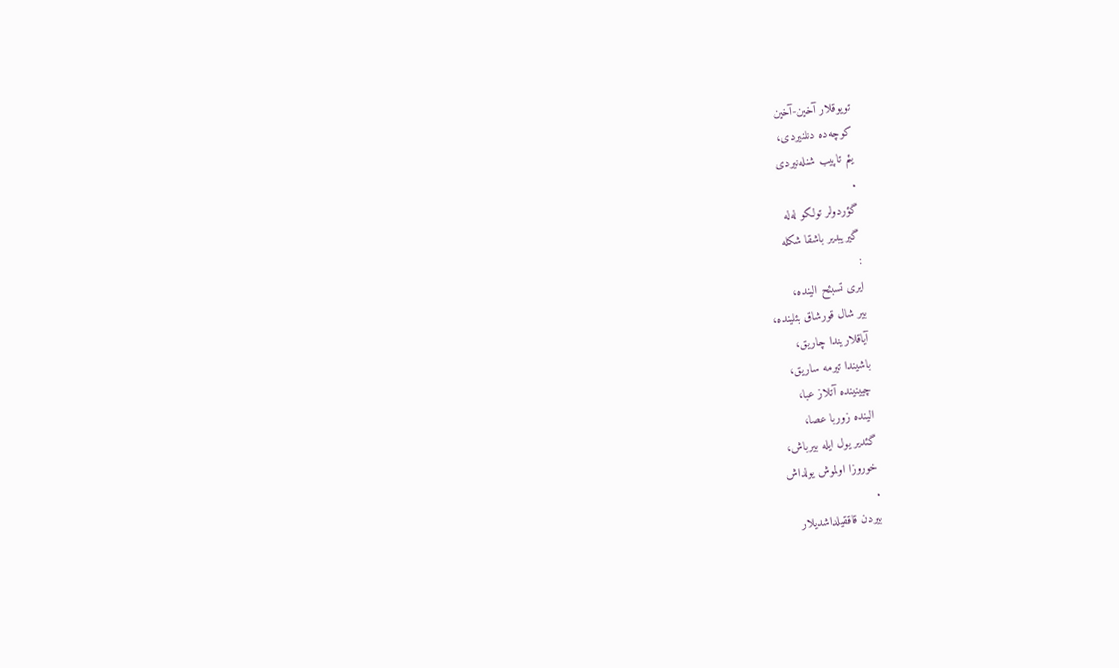تویوقلار آخین-آخین
کوچه‌ده دنلنیردی،
یئم تاپیب شنله‌نیردی
.
گؤردولر تولکو له‌له
گیریبدیر باشقا شکله
:
ایری تسبئح الینده،
بیر شال قورشاق بئلینده،
آیاقلاریندا چاریق،
باشیندا تیرمه ساریق،
چیینینده آتلاز عبا،
الینده زوربا عصا،
گئدیر یول ایله بیرباش،
خوروزا اولموش یولداش
.
بیردن قاققیلداشدیلار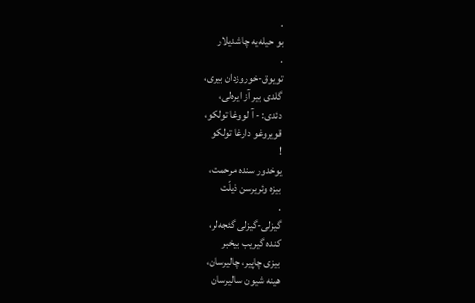.
بو حیله‌یه چاشدیلار
.
تویوق-خوروزدان بیری،
گلدی بیر آز ایره‌لی،
دئدی: - آ لووغا تولکو،
قویروغو دارغا تولکو
!
یوخدور سنده مرحمت،
بیزه وئریرسن ذیلّت
.
گیزلی-گیزلی گئجه‌لر،
کنده گیریب بیخبر
بیزی چاپیر، چالیرسان،
هینه شیون سالیرسان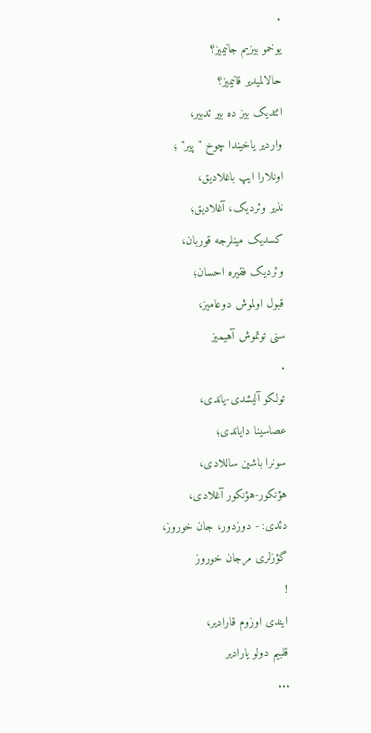.
یوخمو بیزیم جانیمیز؟
حالالمیدیر قانیمیز؟
ائتدیک بیز ده بیر تدبیر،
واردیر یاخیندا چوخ "پیر" ؛
اونلارا ایپ باغلادیق،
نذیر وئردیک، آغلادیق؛
کسدیک مینلرجه قوربان،
وئردیک فقیره احسان؛
قبول اولموش دوعامیز،
سنی توتموش آهیمیز
.
تولکو آلیشدی-یاندی،
عصاسینا دایاندی؛
سونرا باشین ساللادی،
هؤنکور-هؤنکور آغلادی،
دئدی: - دوزدور، جان خوروز،
گؤزلری مرجان خوروز
!
ایندی اوزوم قارادیر،
قلبیم دولو یارادیر
...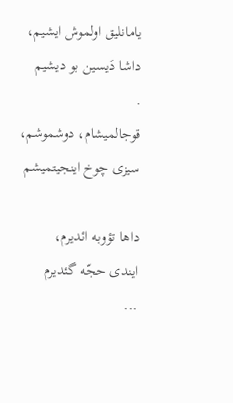یامانلیق اولموش ایشیم،
داشا دَیسین بو دیشیم
.
قوجالمیشام، دوشموشم،
سیزی چوخ اینجیتمیشم

داها تؤوبه ائدیرم،
ایندی حجّه گئدیرم
...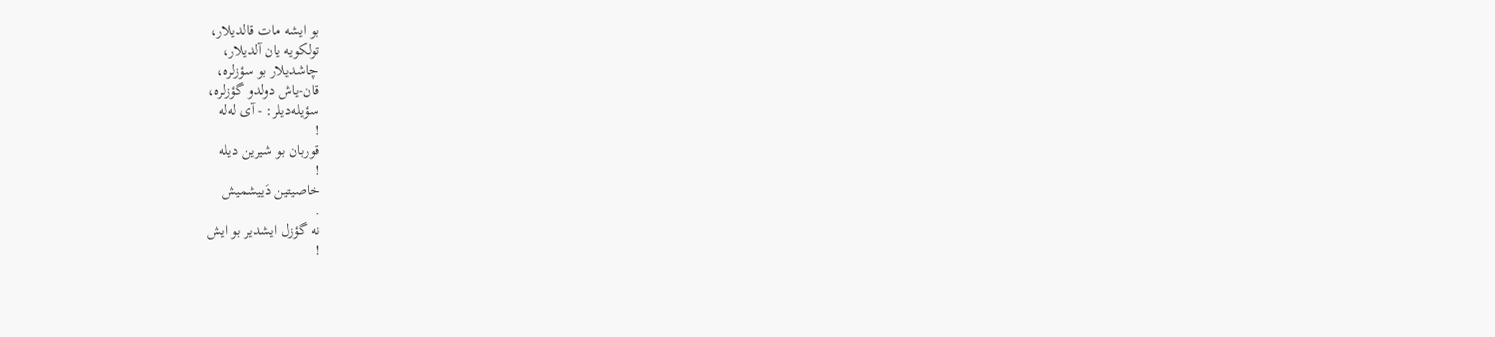بو ایشه مات قالدیلار،
تولکویه یان آلدیلار،
چاشدیلار بو سؤزلره،
قان-یاش دولدو گؤزلره،
سؤیله‌دیلر: - آی له‌له
!
قوربان بو شیرین دیله
!
خاصیتین دَییشمیش
.
نه گؤزل ایشدیر بو ایش
!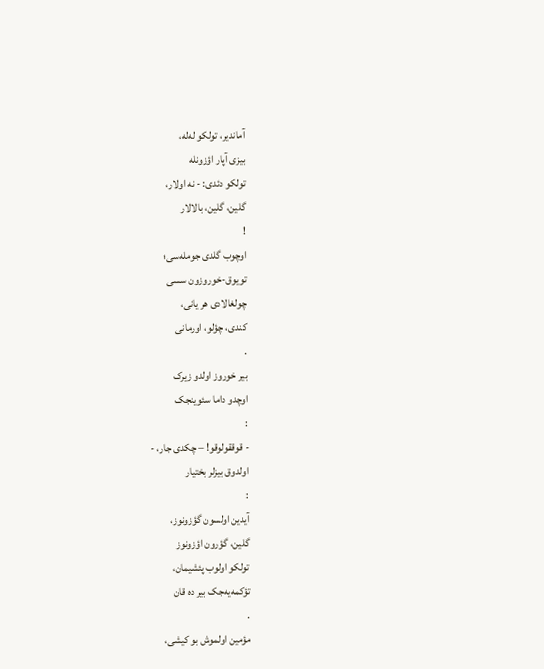آماندیر، تولکو له‌له،
بیزی آپار اؤزونله
تولکو دئدی: - نه اولار،
گلین، گلین، بالالار
!
اوچوب گلدی جومله‌سی؛
تویوق-خوروزون سسی
چولغالادی هر یانی،
کندی، چؤلو، اورمانی
.
بیر خوروز اولدو زیرک
اوچدو داما سئوینجک
:
- قوققولوقو! – چکدی جار، -
اولدوق بیزلر بختیار
:
آیدین اولسون گؤزونوز،
گلین، گؤرون اؤزونوز
تولکو اولوب پئشیمان،
تؤکمه‌یه‌جک بیر ده قان
.
مؤمین اولموش بو کیشی،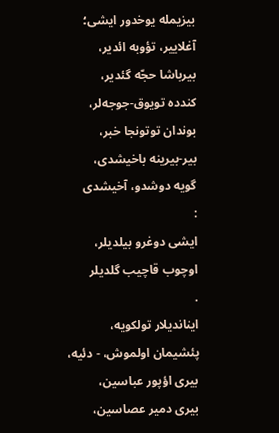بیزیمله یوخدور ایشی؛
آغلاییر، تؤوبه ائدیر،
بیرباشا حجّه گئدیر،
کندده تویوق-جوجه‌لر،
بوندان توتونجا خبر،
بیر-بیرینه باخیشدی،
گویه دوشدو، آخیشدی
:
ایشی دوغرو بیلدیلر،
اوچوب قاچیب گلدیلر
.
ایناندیلار تولکویه،
پئشیمان اولموش، - دئیه،
بیری اؤپور عباسین،
بیری دمیر عصاسین،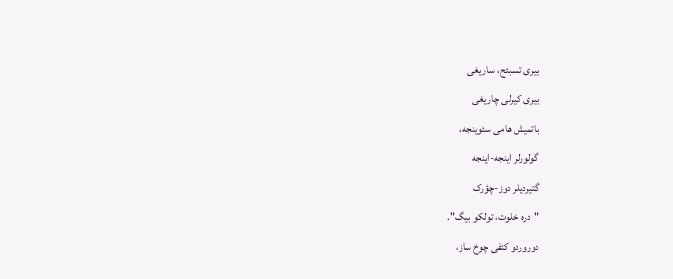بیری تسبئح، ساریغی
بیری کیرلی چاریغی
باتمیش هامی سئوینجه،
گولورلر اینجه-اینجه
گتیردیلر دوز-چؤرک
"دره خلوت، تولکو بیگ".
دوروردو کئفی چوخ ساز،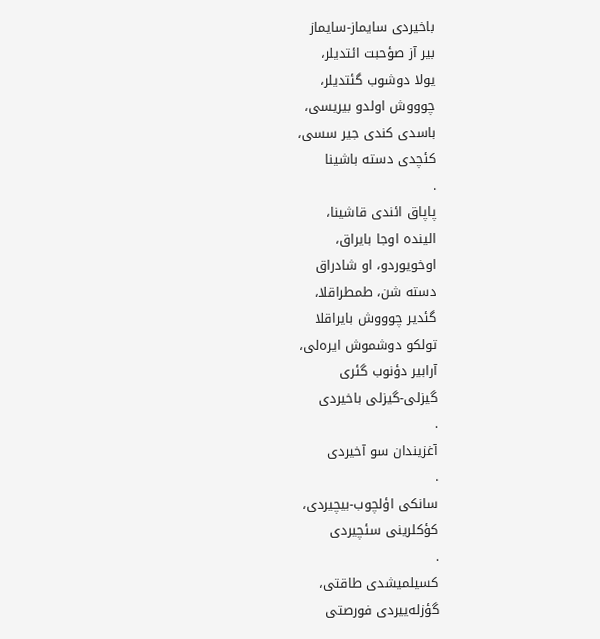باخیردی سایماز-سایماز
بیر آز صؤحبت ائتدیلر،
یولا دوشوب گئتدیلر،
چوووش اولدو بیریسی،
باسدی کندی جیر سسی،
کئچدی دسته باشینا
.
پاپاق ائندی قاشینا،
الینده اوجا بایراق،
اوخویوردو، او شادراق
دسته شن، طمطراقلا،
گئدیر چوووش بایراقلا
تولکو دوشموش ایره‌لی،
آرابیر دؤنوب گئری
گیزلی-گیزلی باخیردی
.
آغزیندان سو آخیردی
.
سانکی اؤلچوب-بیچیردی،
کؤکلرینی سئچیردی
.
کسیلمیشدی طاقتی،
گؤزله‌ییردی فورصتی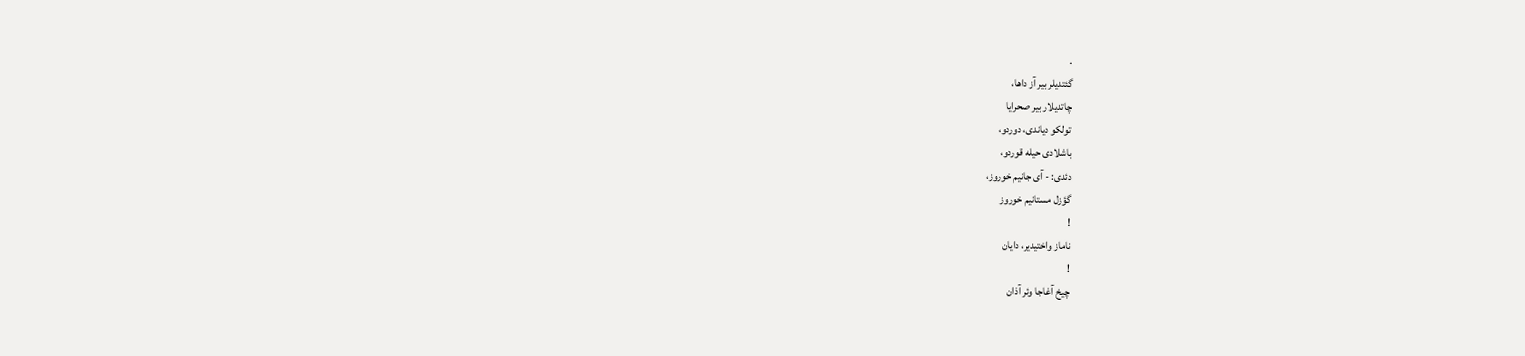.
گئتدیلر بیر آز داها،
چاتدیلار بیر صحرایا
تولکو دیاندی، دوردو،
باشلادی حیله قوردو،
دئدی: - آی جانیم خوروز،
گؤزل مستانیم خوروز
!
ناماز واختیدیر، دایان
!
چیخ آغاجا وئر آذان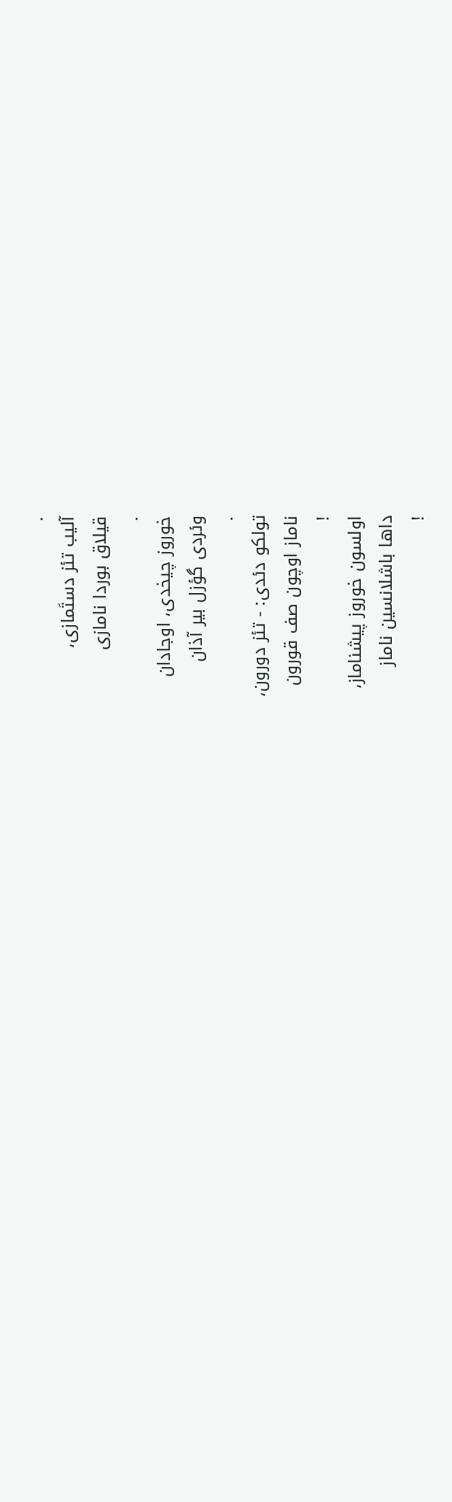.
آلیب تئز دستَمازی،
قیلاق بوردا نامازی
.
خوروز چیخدی، اوجادان
وئردی گؤزل بیر آذان
.
تولکو دئدی: - تئز دورون،
ناماز اوچون صف قورون
!
اولسون خوروز پیشناماز،
داها باشلانسین ناماز
!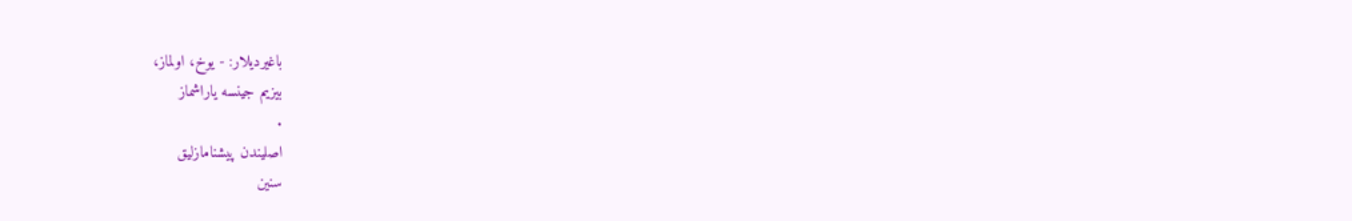باغیردیلار: - یوخ، اولماز،
بیزیم جینسه یاراشماز
.
اصلیندن پیشنامازلیق
سنین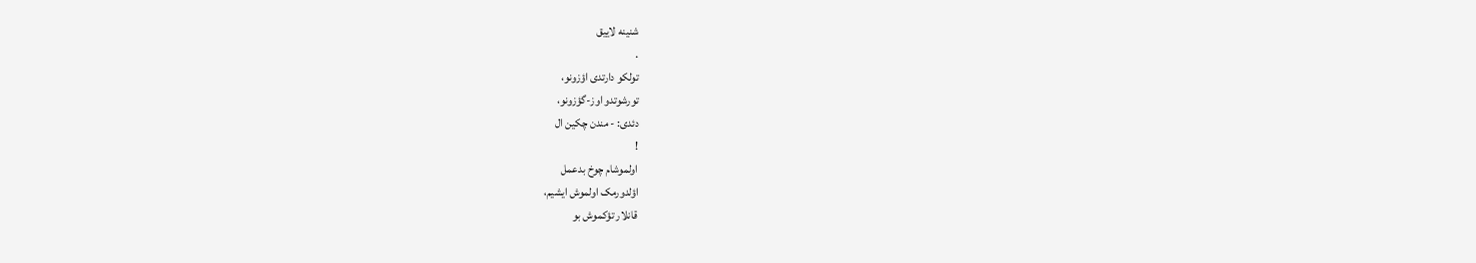شنینه لاییق
.
تولکو دارتدی اؤزونو،
تورشوتدو اوز-گؤزونو،
دئدی: - مندن چکین ال
!
اولموشام چوخ بدعمل
اؤلدورمک اولموش ایشیم،
قانلار تؤکموش بو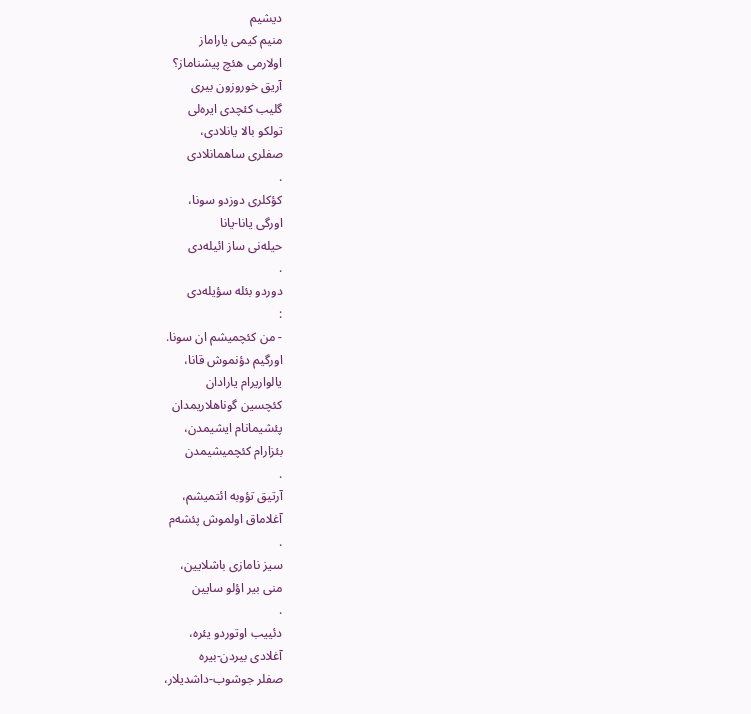دیشیم
منیم کیمی یاراماز
اولارمی هئچ پیشناماز؟
آریق خوروزون بیری
گلیب کئچدی ایره‌لی
تولکو بالا یانلادی،
صفلری ساهمانلادی
.
کؤکلری دوزدو سونا،
اورگی یانا-یانا
حیله‌نی ساز ائیله‌دی
.
دوردو بئله سؤیله‌دی
:
- من کئچمیشم ان سونا.
اورگیم دؤنموش قانا،
یالواریرام یارادان
کئچسین گوناهلاریمدان
پئشیمانام ایشیمدن،
بئزارام کئچمیشیمدن
.
آرتیق تؤوبه ائتمیشم،
آغلاماق اولموش پئشه‌م
.
سیز نامازی باشلایین،
منی بیر اؤلو سایین
.
دئییب اوتوردو یئره،
آغلادی بیردن-بیره
صفلر جوشوب-داشدیلار،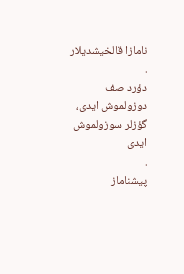نامازا قالخیشدیلار
.
دؤرد صف دوزولموش ایدی،
گؤزلر سوزولموش ایدی
.
پیشناماز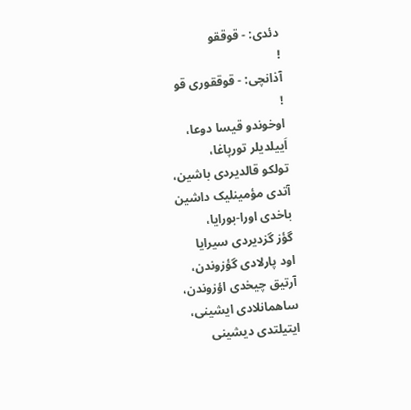دئدی: - قوققو
!
آذانچی: - قوققوری قو
!
اوخوندو قیسا دوعا،
اَییلدیلر تورپاغا،
تولکو قالدیردی باشین،
آتدی مؤمینلیک داشین
باخدی اورا-بورایا،
گؤز گزدیردی سیرایا
اود پارلادی گؤزوندن،
آرتیق چیخدی اؤزوندن،
ساهمانلادی ایشینی،
ایتیلتدی دیشینی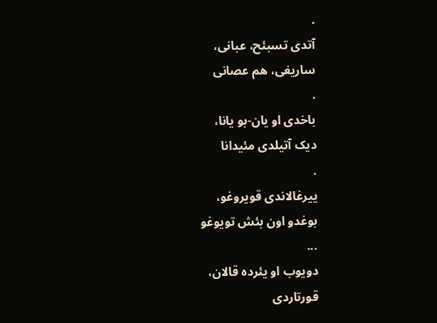.
آتدی تسبئح، عبانی،
ساریغی، هم عصانی
.
باخدی او یان-بو یانا،
دیک آتیلدی مئیدانا
.
ییرغالاندی قویروغو،
بوغدو اون بئش تویوغو
...
دویوب او یئرده قالان،
قورتاردی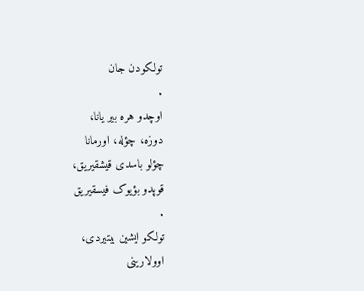تولکودن جان
.
اوچدو هره بیر یانا،
دوزه، چؤله، اورمانا
چؤلو باسدی قیشقیریق،
قوپدو بؤیوک فیسقیریق
.
تولکو ایشین بیتیردی،
اوولارینی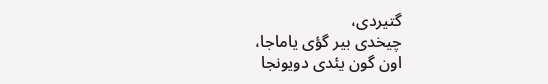گتیردی،
چیخدی بیر گؤی یاماجا،
اون گون یئدی دویونجا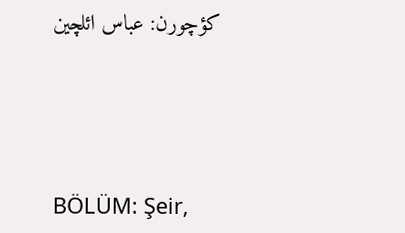کؤچورن: عباس ائلچین




BÖLÜM: Şeir,